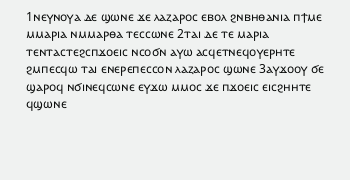1ⲛⲉⲩⲛⲟⲩⲁ ⲇⲉ ϣⲱⲛⲉ ϫⲉ ⲗⲁⲍⲁⲣⲟⲥ ⲉⲃⲟⲗ ϩⲛⲃⲏⲑⲁⲛⲓⲁ ⲡϯⲙⲉ ⲙⲙⲁⲣⲓⲁ ⲛⲙⲙⲁⲣⲑⲁ ⲧⲉⲥⲥⲱⲛⲉ 2ⲧⲁⲓ ⲇⲉ ⲧⲉ ⲙⲁⲣⲓⲁ ⲧⲉⲛⲧⲁⲥⲧⲉϩⲥⲡϫⲟⲉⲓⲥ ⲛⲥⲟϭⲛ ⲁⲩⲱ ⲁⲥϥⲉⲧⲛⲉϥⲟⲩⲉⲣⲏⲧⲉ ϩⲙⲡⲉⲥϥⲱ ⲧⲁⲓ ⲉⲛⲉⲣⲉⲡⲉⲥⲥⲟⲛ ⲗⲁⲍⲁⲣⲟⲥ ϣⲱⲛⲉ 3ⲁⲩϫⲟⲟⲩ ϭⲉ ϣⲁⲣⲟϥ ⲛϭⲓⲛⲉϥⲥⲱⲛⲉ ⲉⲩϫⲱ ⲙⲙⲟⲥ ϫⲉ ⲡϫⲟⲉⲓⲥ ⲉⲓⲥϩⲏⲏⲧⲉ ϥϣⲱⲛⲉ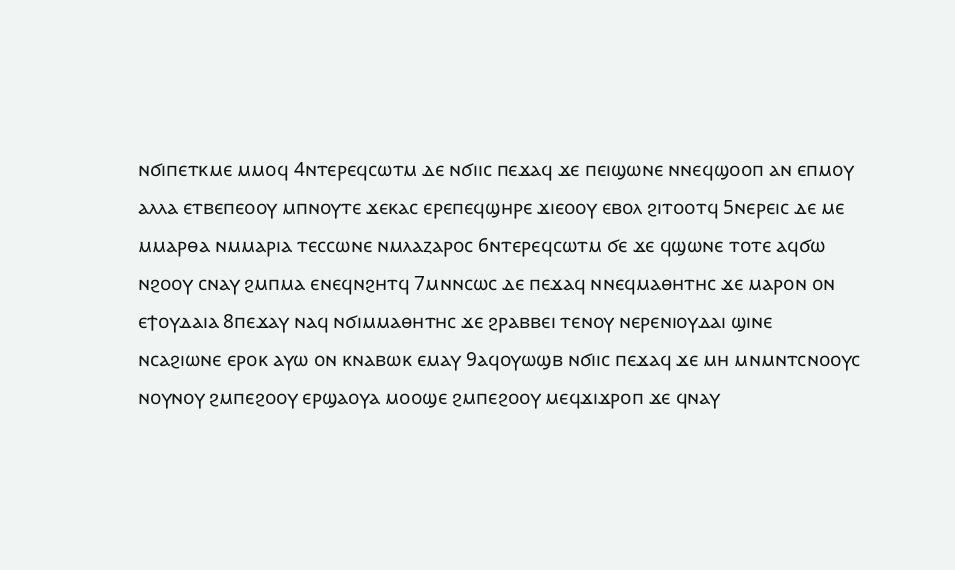ⲛϭⲓⲡⲉⲧⲕⲙⲉ ⲙⲙⲟϥ 4ⲛⲧⲉⲣⲉϥⲥⲱⲧⲙ ⲇⲉ ⲛϭⲓⲓⲥ ⲡⲉϫⲁϥ ϫⲉ ⲡⲉⲓϣⲱⲛⲉ ⲛⲛⲉϥϣⲟⲟⲡ ⲁⲛ ⲉⲡⲙⲟⲩ ⲁⲗⲗⲁ ⲉⲧⲃⲉⲡⲉⲟⲟⲩ ⲙⲡⲛⲟⲩⲧⲉ ϫⲉⲕⲁⲥ ⲉⲣⲉⲡⲉϥϣⲏⲣⲉ ϫⲓⲉⲟⲟⲩ ⲉⲃⲟⲗ ϩⲓⲧⲟⲟⲧϥ 5ⲛⲉⲣⲉⲓⲥ ⲇⲉ ⲙⲉ ⲙⲙⲁⲣⲑⲁ ⲛⲙⲙⲁⲣⲓⲁ ⲧⲉⲥⲥⲱⲛⲉ ⲛⲙⲗⲁⲍⲁⲣⲟⲥ 6ⲛⲧⲉⲣⲉϥⲥⲱⲧⲙ ϭⲉ ϫⲉ ϥϣⲱⲛⲉ ⲧⲟⲧⲉ ⲁϥϭⲱ ⲛϩⲟⲟⲩ ⲥⲛⲁⲩ ϩⲙⲡⲙⲁ ⲉⲛⲉϥⲛϩⲏⲧϥ 7ⲙⲛⲛⲥⲱⲥ ⲇⲉ ⲡⲉϫⲁϥ ⲛⲛⲉϥⲙⲁⲑⲏⲧⲏⲥ ϫⲉ ⲙⲁⲣⲟⲛ ⲟⲛ ⲉϯⲟⲩⲇⲁⲓⲁ 8ⲡⲉϫⲁⲩ ⲛⲁϥ ⲛϭⲓⲙⲙⲁⲑⲏⲧⲏⲥ ϫⲉ ϩⲣⲁⲃⲃⲉⲓ ⲧⲉⲛⲟⲩ ⲛⲉⲣⲉⲛⲓⲟⲩⲇⲁⲓ ϣⲓⲛⲉ ⲛⲥⲁϩⲓⲱⲛⲉ ⲉⲣⲟⲕ ⲁⲩⲱ ⲟⲛ ⲕⲛⲁⲃⲱⲕ ⲉⲙⲁⲩ 9ⲁϥⲟⲩⲱϣⲃ ⲛϭⲓⲓⲥ ⲡⲉϫⲁϥ ϫⲉ ⲙⲏ ⲙⲛⲙⲛⲧⲥⲛⲟⲟⲩⲥ ⲛⲟⲩⲛⲟⲩ ϩⲙⲡⲉϩⲟⲟⲩ ⲉⲣϣⲁⲟⲩⲁ ⲙⲟⲟϣⲉ ϩⲙⲡⲉϩⲟⲟⲩ ⲙⲉϥϫⲓϫⲣⲟⲡ ϫⲉ ϥⲛⲁⲩ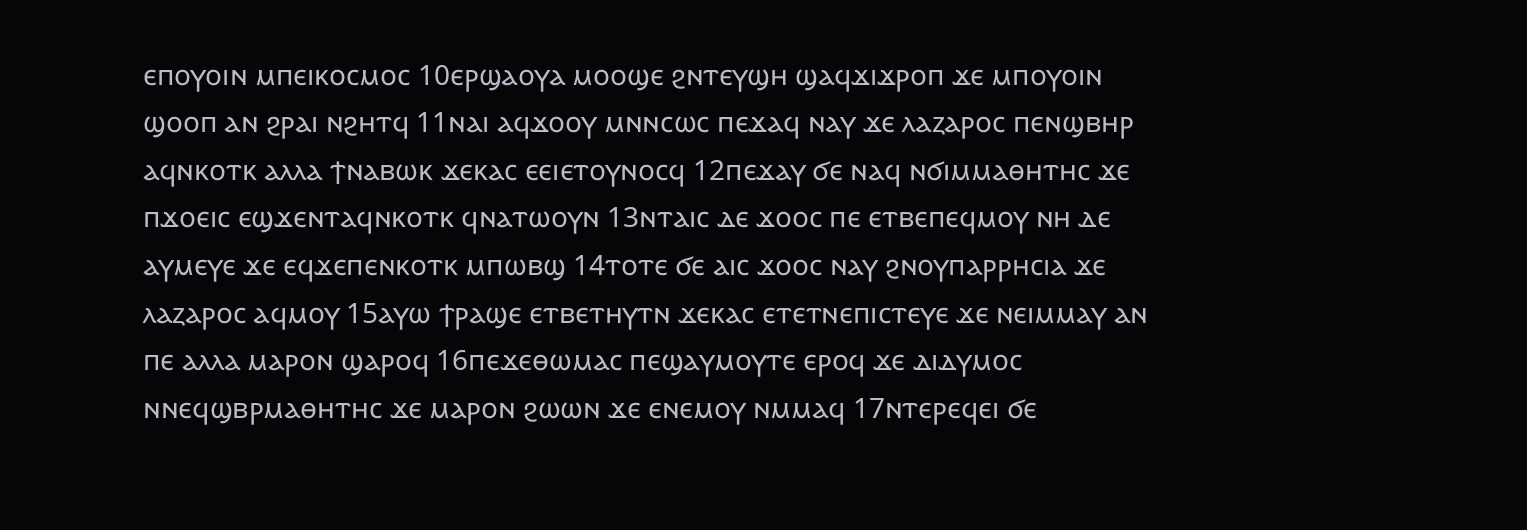ⲉⲡⲟⲩⲟⲓⲛ ⲙⲡⲉⲓⲕⲟⲥⲙⲟⲥ 10ⲉⲣϣⲁⲟⲩⲁ ⲙⲟⲟϣⲉ ϩⲛⲧⲉⲩϣⲏ ϣⲁϥϫⲓϫⲣⲟⲡ ϫⲉ ⲙⲡⲟⲩⲟⲓⲛ ϣⲟⲟⲡ ⲁⲛ ϩⲣⲁⲓ ⲛϩⲏⲧϥ 11ⲛⲁⲓ ⲁϥϫⲟⲟⲩ ⲙⲛⲛⲥⲱⲥ ⲡⲉϫⲁϥ ⲛⲁⲩ ϫⲉ ⲗⲁⲍⲁⲣⲟⲥ ⲡⲉⲛϣⲃⲏⲣ ⲁϥⲛⲕⲟⲧⲕ ⲁⲗⲗⲁ ϯⲛⲁⲃⲱⲕ ϫⲉⲕⲁⲥ ⲉⲉⲓⲉⲧⲟⲩⲛⲟⲥϥ 12ⲡⲉϫⲁⲩ ϭⲉ ⲛⲁϥ ⲛϭⲓⲙⲙⲁⲑⲏⲧⲏⲥ ϫⲉ ⲡϫⲟⲉⲓⲥ ⲉϣϫⲉⲛⲧⲁϥⲛⲕⲟⲧⲕ ϥⲛⲁⲧⲱⲟⲩⲛ 13ⲛⲧⲁⲓⲥ ⲇⲉ ϫⲟⲟⲥ ⲡⲉ ⲉⲧⲃⲉⲡⲉϥⲙⲟⲩ ⲛⲏ ⲇⲉ ⲁⲩⲙⲉⲩⲉ ϫⲉ ⲉϥϫⲉⲡⲉⲛⲕⲟⲧⲕ ⲙⲡⲱⲃϣ 14ⲧⲟⲧⲉ ϭⲉ ⲁⲓⲥ ϫⲟⲟⲥ ⲛⲁⲩ ϩⲛⲟⲩⲡⲁⲣⲣⲏⲥⲓⲁ ϫⲉ ⲗⲁⲍⲁⲣⲟⲥ ⲁϥⲙⲟⲩ 15ⲁⲩⲱ ϯⲣⲁϣⲉ ⲉⲧⲃⲉⲧⲏⲩⲧⲛ ϫⲉⲕⲁⲥ ⲉⲧⲉⲧⲛⲉⲡⲓⲥⲧⲉⲩⲉ ϫⲉ ⲛⲉⲓⲙⲙⲁⲩ ⲁⲛ ⲡⲉ ⲁⲗⲗⲁ ⲙⲁⲣⲟⲛ ϣⲁⲣⲟϥ 16ⲡⲉϫⲉⲑⲱⲙⲁⲥ ⲡⲉϣⲁⲩⲙⲟⲩⲧⲉ ⲉⲣⲟϥ ϫⲉ ⲇⲓⲇⲩⲙⲟⲥ ⲛⲛⲉϥϣⲃⲣⲙⲁⲑⲏⲧⲏⲥ ϫⲉ ⲙⲁⲣⲟⲛ ϩⲱⲱⲛ ϫⲉ ⲉⲛⲉⲙⲟⲩ ⲛⲙⲙⲁϥ 17ⲛⲧⲉⲣⲉϥⲉⲓ ϭⲉ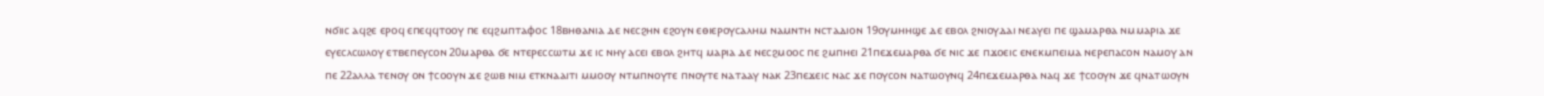ⲛϭⲓⲓⲥ ⲁϥϩⲉ ⲉⲣⲟϥ ⲉⲡⲉϥϥⲧⲟⲟⲩ ⲡⲉ ⲉϥϩⲙⲡⲧⲁⲫⲟⲥ 18ⲃⲏⲑⲁⲛⲓⲁ ⲇⲉ ⲛⲉⲥϩⲏⲛ ⲉϩⲟⲩⲛ ⲉⲑⲓⲉⲣⲟⲩⲥⲁⲗⲏⲙ ⲛⲁⲙⲛⲧⲏ ⲛⲥⲧⲁⲇⲓⲟⲛ 19ⲟⲩⲙⲏⲏϣⲉ ⲇⲉ ⲉⲃⲟⲗ ϩⲛⲓⲟⲩⲇⲁⲓ ⲛⲉⲁⲩⲉⲓ ⲡⲉ ϣⲁⲙⲁⲣⲑⲁ ⲛⲙⲙⲁⲣⲓⲁ ϫⲉ ⲉⲩⲉⲥⲗⲥⲱⲗⲟⲩ ⲉⲧⲃⲉⲡⲉⲩⲥⲟⲛ 20ⲙⲁⲣⲑⲁ ϭⲉ ⲛⲧⲉⲣⲉⲥⲥⲱⲧⲙ ϫⲉ ⲓⲥ ⲛⲏⲩ ⲁⲥⲉⲓ ⲉⲃⲟⲗ ϩⲏⲧϥ ⲙⲁⲣⲓⲁ ⲇⲉ ⲛⲉⲥϩⲙⲟⲟⲥ ⲡⲉ ϩⲙⲡⲏⲉⲓ 21ⲡⲉϫⲉⲙⲁⲣⲑⲁ ϭⲉ ⲛⲓⲥ ϫⲉ ⲡϫⲟⲉⲓⲥ ⲉⲛⲉⲕⲙⲡⲉⲓⲙⲁ ⲛⲉⲣⲉⲡⲁⲥⲟⲛ ⲛⲁⲙⲟⲩ ⲁⲛ ⲡⲉ 22ⲁⲗⲗⲁ ⲧⲉⲛⲟⲩ ⲟⲛ ϯⲥⲟⲟⲩⲛ ϫⲉ ϩⲱⲃ ⲛⲓⲙ ⲉⲧⲕⲛⲁⲁⲓⲧⲓ ⲙⲙⲟⲟⲩ ⲛⲧⲙⲡⲛⲟⲩⲧⲉ ⲡⲛⲟⲩⲧⲉ ⲛⲁⲧⲁⲁⲩ ⲛⲁⲕ 23ⲡⲉϫⲉⲓⲥ ⲛⲁⲥ ϫⲉ ⲡⲟⲩⲥⲟⲛ ⲛⲁⲧⲱⲟⲩⲛϥ 24ⲡⲉϫⲉⲙⲁⲣⲑⲁ ⲛⲁϥ ϫⲉ ϯⲥⲟⲟⲩⲛ ϫⲉ ϥⲛⲁⲧⲱⲟⲩⲛ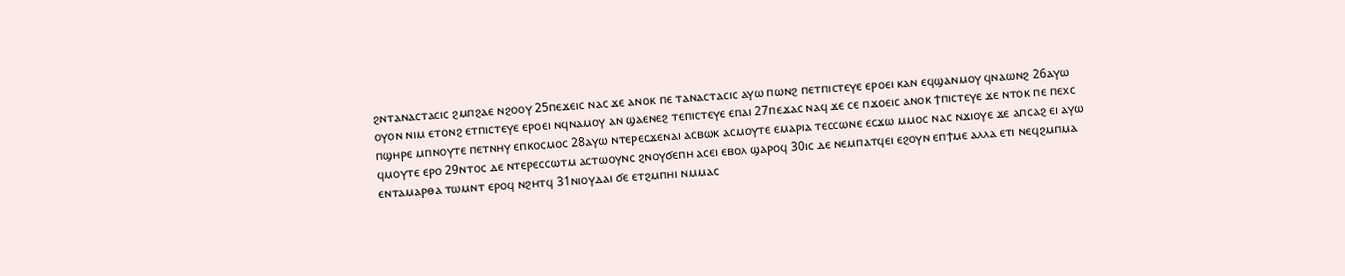ϩⲛⲧⲁⲛⲁⲥⲧⲁⲥⲓⲥ ϩⲙⲡϩⲁⲉ ⲛϩⲟⲟⲩ 25ⲡⲉϫⲉⲓⲥ ⲛⲁⲥ ϫⲉ ⲁⲛⲟⲕ ⲡⲉ ⲧⲁⲛⲁⲥⲧⲁⲥⲓⲥ ⲁⲩⲱ ⲡⲱⲛϩ ⲡⲉⲧⲡⲓⲥⲧⲉⲩⲉ ⲉⲣⲟⲉⲓ ⲕⲁⲛ ⲉϥϣⲁⲛⲙⲟⲩ ϥⲛⲁⲱⲛϩ 26ⲁⲩⲱ ⲟⲩⲟⲛ ⲛⲓⲙ ⲉⲧⲟⲛϩ ⲉⲧⲡⲓⲥⲧⲉⲩⲉ ⲉⲣⲟⲉⲓ ⲛϥⲛⲁⲙⲟⲩ ⲁⲛ ϣⲁⲉⲛⲉϩ ⲧⲉⲡⲓⲥⲧⲉⲩⲉ ⲉⲡⲁⲓ 27ⲡⲉϫⲁⲥ ⲛⲁϥ ϫⲉ ⲥⲉ ⲡϫⲟⲉⲓⲥ ⲁⲛⲟⲕ ϯⲡⲓⲥⲧⲉⲩⲉ ϫⲉ ⲛⲧⲟⲕ ⲡⲉ ⲡⲉⲭⲥ ⲡϣⲏⲣⲉ ⲙⲡⲛⲟⲩⲧⲉ ⲡⲉⲧⲛⲏⲩ ⲉⲡⲕⲟⲥⲙⲟⲥ 28ⲁⲩⲱ ⲛⲧⲉⲣⲉⲥϫⲉⲛⲁⲓ ⲁⲥⲃⲱⲕ ⲁⲥⲙⲟⲩⲧⲉ ⲉⲙⲁⲣⲓⲁ ⲧⲉⲥⲥⲱⲛⲉ ⲉⲥϫⲱ ⲙⲙⲟⲥ ⲛⲁⲥ ⲛϫⲓⲟⲩⲉ ϫⲉ ⲁⲡⲥⲁϩ ⲉⲓ ⲁⲩⲱ ϥⲙⲟⲩⲧⲉ ⲉⲣⲟ 29ⲛⲧⲟⲥ ⲇⲉ ⲛⲧⲉⲣⲉⲥⲥⲱⲧⲙ ⲁⲥⲧⲱⲟⲩⲛⲥ ϩⲛⲟⲩϭⲉⲡⲏ ⲁⲥⲉⲓ ⲉⲃⲟⲗ ϣⲁⲣⲟϥ 30ⲓⲥ ⲇⲉ ⲛⲉⲙⲡⲁⲧϥⲉⲓ ⲉϩⲟⲩⲛ ⲉⲡϯⲙⲉ ⲁⲗⲗⲁ ⲉⲧⲓ ⲛⲉϥϩⲙⲡⲙⲁ ⲉⲛⲧⲁⲙⲁⲣⲑⲁ ⲧⲱⲙⲛⲧ ⲉⲣⲟϥ ⲛϩⲏⲧϥ 31ⲛⲓⲟⲩⲇⲁⲓ ϭⲉ ⲉⲧϩⲙⲡⲏⲓ ⲛⲙⲙⲁⲥ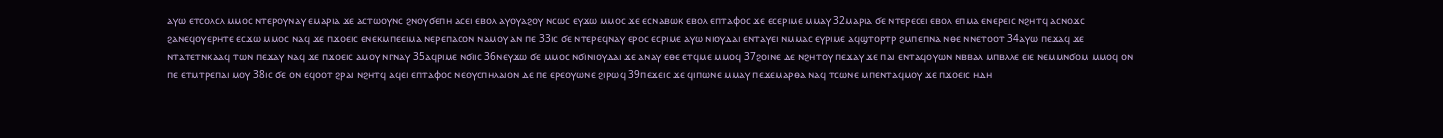ⲁⲩⲱ ⲉⲧⲥⲟⲗⲥⲗ ⲙⲙⲟⲥ ⲛⲧⲉⲣⲟⲩⲛⲁⲩ ⲉⲙⲁⲣⲓⲁ ϫⲉ ⲁⲥⲧⲱⲟⲩⲛⲥ ϩⲛⲟⲩϭⲉⲡⲏ ⲁⲥⲉⲓ ⲉⲃⲟⲗ ⲁⲩⲟⲩⲁϩⲟⲩ ⲛⲥⲱⲥ ⲉⲩϫⲱ ⲙⲙⲟⲥ ϫⲉ ⲉⲥⲛⲁⲃⲱⲕ ⲉⲃⲟⲗ ⲉⲡⲧⲁⲫⲟⲥ ϫⲉ ⲉⲥⲉⲣⲓⲙⲉ ⲙⲙⲁⲩ 32ⲙⲁⲣⲓⲁ ϭⲉ ⲛⲧⲉⲣⲉⲥⲉⲓ ⲉⲃⲟⲗ ⲉⲡⲙⲁ ⲉⲛⲉⲣⲉⲓⲥ ⲛϩⲏⲧϥ ⲁⲥⲛⲟϫⲥ ϩⲁⲛⲉϥⲟⲩⲉⲣⲏⲧⲉ ⲉⲥϫⲱ ⲙⲙⲟⲥ ⲛⲁϥ ϫⲉ ⲡϫⲟⲉⲓⲥ ⲉⲛⲉⲕⲙⲡⲉⲉⲓⲙⲁ ⲛⲉⲣⲉⲡⲁⲥⲟⲛ ⲛⲁⲙⲟⲩ ⲁⲛ ⲡⲉ 33ⲓⲥ ϭⲉ ⲛⲧⲉⲣⲉϥⲛⲁⲩ ⲉⲣⲟⲥ ⲉⲥⲣⲓⲙⲉ ⲁⲩⲱ ⲛⲓⲟⲩⲇⲁⲓ ⲉⲛⲧⲁⲩⲉⲓ ⲛⲙⲙⲁⲥ ⲉⲩⲣⲓⲙⲉ ⲁϥϣⲧⲟⲣⲧⲣ ϩⲙⲡⲉⲡⲛⲁ ⲛⲑⲉ ⲛⲛⲉⲧⲟⲟⲧ 34ⲁⲩⲱ ⲡⲉϫⲁϥ ϫⲉ ⲛⲧⲁⲧⲉⲧⲛⲕⲁⲁϥ ⲧⲱⲛ ⲡⲉϫⲁⲩ ⲛⲁϥ ϫⲉ ⲡϫⲟⲉⲓⲥ ⲁⲙⲟⲩ ⲛⲅⲛⲁⲩ 35ⲁϥⲣⲓⲙⲉ ⲛϭⲓⲓⲥ 36ⲛⲉⲩϫⲱ ϭⲉ ⲙⲙⲟⲥ ⲛϭⲓⲛⲓⲟⲩⲇⲁⲓ ϫⲉ ⲁⲛⲁⲩ ⲉⲑⲉ ⲉⲧϥⲙⲉ ⲙⲙⲟϥ 37ϩⲟⲓⲛⲉ ⲇⲉ ⲛϩⲏⲧⲟⲩ ⲡⲉϫⲁⲩ ϫⲉ ⲡⲁⲓ ⲉⲛⲧⲁϥⲟⲩⲱⲛ ⲛⲃⲃⲁⲗ ⲙⲡⲃⲗⲗⲉ ⲉⲓⲉ ⲛⲉⲙⲙⲛϭⲟⲙ ⲙⲙⲟϥ ⲟⲛ ⲡⲉ ⲉⲧⲙⲧⲣⲉⲡⲁⲓ ⲙⲟⲩ 38ⲓⲥ ϭⲉ ⲟⲛ ⲉϥⲟⲟⲧ ϩⲣⲁⲓ ⲛϩⲏⲧϥ ⲁϥⲉⲓ ⲉⲡⲧⲁⲫⲟⲥ ⲛⲉⲟⲩⲥⲡⲏⲗⲁⲓⲟⲛ ⲇⲉ ⲡⲉ ⲉⲣⲉⲟⲩⲱⲛⲉ ϩⲓⲣⲱϥ 39ⲡⲉϫⲉⲓⲥ ϫⲉ ϥⲓⲡⲱⲛⲉ ⲙⲙⲁⲩ ⲡⲉϫⲉⲙⲁⲣⲑⲁ ⲛⲁϥ ⲧⲥⲱⲛⲉ ⲙⲡⲉⲛⲧⲁϥⲙⲟⲩ ϫⲉ ⲡϫⲟⲉⲓⲥ ⲏⲇⲏ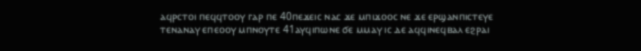ⲁϥⲣⲥⲧⲟⲓ ⲡⲉϥϥⲧⲟⲟⲩ ⲅⲁⲣ ⲡⲉ 40ⲡⲉϫⲉⲓⲥ ⲛⲁⲥ ϫⲉ ⲙⲡⲓϫⲟⲟⲥ ⲛⲉ ϫⲉ ⲉⲣϣⲁⲛⲡⲓⲥⲧⲉⲩⲉ ⲧⲉⲛⲁⲛⲁⲩ ⲉⲡⲉⲟⲟⲩ ⲙⲡⲛⲟⲩⲧⲉ 41ⲁⲩϥⲓⲡⲱⲛⲉ ϭⲉ ⲙⲙⲁⲩ ⲓⲥ ⲇⲉ ⲁϥϥⲓⲛⲉϥⲃⲁⲗ ⲉϩⲣⲁⲓ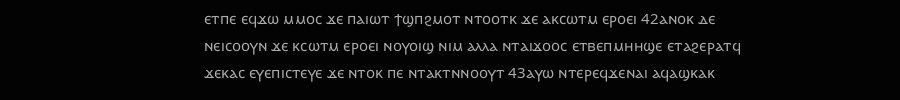ⲉⲧⲡⲉ ⲉϥϫⲱ ⲙⲙⲟⲥ ϫⲉ ⲡⲁⲓⲱⲧ ϯϣⲡϩⲙⲟⲧ ⲛⲧⲟⲟⲧⲕ ϫⲉ ⲁⲕⲥⲱⲧⲙ ⲉⲣⲟⲉⲓ 42ⲁⲛⲟⲕ ⲇⲉ ⲛⲉⲓⲥⲟⲟⲩⲛ ϫⲉ ⲕⲥⲱⲧⲙ ⲉⲣⲟⲉⲓ ⲛⲟⲩⲟⲓϣ ⲛⲓⲙ ⲁⲗⲗⲁ ⲛⲧⲁⲓϫⲟⲟⲥ ⲉⲧⲃⲉⲡⲙⲏⲏϣⲉ ⲉⲧⲁϩⲉⲣⲁⲧϥ ϫⲉⲕⲁⲥ ⲉⲩⲉⲡⲓⲥⲧⲉⲩⲉ ϫⲉ ⲛⲧⲟⲕ ⲡⲉ ⲛⲧⲁⲕⲧⲛⲛⲟⲟⲩⲧ 43ⲁⲩⲱ ⲛⲧⲉⲣⲉϥϫⲉⲛⲁⲓ ⲁϥⲁϣⲕⲁⲕ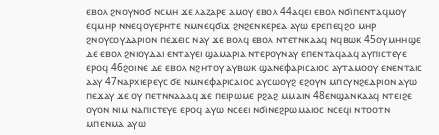ⲉⲃⲟⲗ ϩⲛⲟⲩⲛⲟϭ ⲛⲥⲙⲏ ϫⲉ ⲗⲁⲍⲁⲣⲉ ⲁⲙⲟⲩ ⲉⲃⲟⲗ 44ⲁϥⲉⲓ ⲉⲃⲟⲗ ⲛϭⲓⲡⲉⲛⲧⲁϥⲙⲟⲩ ⲉϥⲙⲏⲣ ⲛⲛⲉϥⲟⲩⲉⲣⲏⲧⲉ ⲛⲙⲛⲉϥϭⲓϫ ϩⲛϩⲉⲛⲕⲉⲣⲉⲁ ⲁⲩⲱ ⲉⲣⲉⲡⲉϥϩⲟ ⲙⲏⲣ ϩⲛⲟⲩⲥⲟⲩⲇⲁⲣⲓⲟⲛ ⲡⲉϫⲉⲓⲥ ⲛⲁⲩ ϫⲉ ⲃⲟⲗϥ ⲉⲃⲟⲗ ⲛⲧⲉⲧⲛⲕⲁⲁϥ ⲛϥⲃⲱⲕ 45ⲟⲩⲙⲏⲏϣⲉ ⲇⲉ ⲉⲃⲟⲗ ϩⲛⲓⲟⲩⲇⲁⲓ ⲉⲛⲧⲁⲩⲉⲓ ϣⲁⲙⲁⲣⲓⲁ ⲛⲧⲉⲣⲟⲩⲛⲁⲩ ⲉⲡⲉⲛⲧⲁϥⲁⲁϥ ⲁⲩⲡⲓⲥⲧⲉⲩⲉ ⲉⲣⲟϥ 46ϩⲟⲓⲛⲉ ⲇⲉ ⲉⲃⲟⲗ ⲛϩⲏⲧⲟⲩ ⲁⲩⲃⲱⲕ ϣⲁⲛⲉⲫⲁⲣⲓⲥⲁⲓⲟⲥ ⲁⲩⲧⲁⲙⲟⲟⲩ ⲉⲛⲉⲛⲧⲁⲓⲥ ⲁⲁⲩ 47ⲛⲁⲣⲭⲓⲉⲣⲉⲩⲥ ϭⲉ ⲛⲙⲛⲉⲫⲁⲣⲓⲥⲁⲓⲟⲥ ⲁⲩⲥⲱⲟⲩϩ ⲉϩⲟⲩⲛ ⲙⲡⲥⲩⲛϩⲉⲇⲣⲓⲟⲛ ⲁⲩⲱ ⲡⲉϫⲁⲩ ϫⲉ ⲟⲩ ⲡⲉⲧⲛⲛⲁⲁⲁϥ ϫⲉ ⲡⲉⲓⲣⲱⲙⲉ ⲣϩⲁϩ ⲙⲙⲁⲓⲛ 48ⲉⲛϣⲁⲛⲕⲁⲁϥ ⲛⲧⲉⲓϩⲉ ⲟⲩⲟⲛ ⲛⲓⲙ ⲛⲁⲡⲓⲥⲧⲉⲩⲉ ⲉⲣⲟϥ ⲁⲩⲱ ⲛⲥⲉⲉⲓ ⲛϭⲓⲛⲉϩⲣⲱⲙⲁⲓⲟⲥ ⲛⲥⲉϥⲓ ⲛⲧⲟⲟⲧⲛ ⲙⲡⲉⲛⲙⲁ ⲁⲩⲱ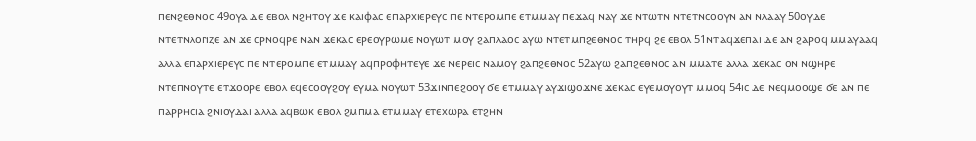ⲡⲉⲛϩⲉⲑⲛⲟⲥ 49ⲟⲩⲁ ⲇⲉ ⲉⲃⲟⲗ ⲛϩⲏⲧⲟⲩ ϫⲉ ⲕⲁⲓⲫⲁⲥ ⲉⲡⲁⲣⲭⲓⲉⲣⲉⲩⲥ ⲡⲉ ⲛⲧⲉⲣⲟⲙⲡⲉ ⲉⲧⲙⲙⲁⲩ ⲡⲉϫⲁϥ ⲛⲁⲩ ϫⲉ ⲛⲧⲱⲧⲛ ⲛⲧⲉⲧⲛⲥⲟⲟⲩⲛ ⲁⲛ ⲛⲗⲁⲁⲩ 50ⲟⲩⲇⲉ ⲛⲧⲉⲧⲛⲗⲟⲅⲓⲍⲉ ⲁⲛ ϫⲉ ⲥⲣⲛⲟϥⲣⲉ ⲛⲁⲛ ϫⲉⲕⲁⲥ ⲉⲣⲉⲟⲩⲣⲱⲙⲉ ⲛⲟⲩⲱⲧ ⲙⲟⲩ ϩⲁⲡⲗⲁⲟⲥ ⲁⲩⲱ ⲛⲧⲉⲧⲙⲡϩⲉⲑⲛⲟⲥ ⲧⲏⲣϥ ϩⲉ ⲉⲃⲟⲗ 51ⲛⲧⲁϥϫⲉⲡⲁⲓ ⲇⲉ ⲁⲛ ϩⲁⲣⲟϥ ⲙⲙⲁⲩⲁⲁϥ ⲁⲗⲗⲁ ⲉⲡⲁⲣⲭⲓⲉⲣⲉⲩⲥ ⲡⲉ ⲛⲧⲉⲣⲟⲙⲡⲉ ⲉⲧⲙⲙⲁⲩ ⲁϥⲡⲣⲟⲫⲏⲧⲉⲩⲉ ϫⲉ ⲛⲉⲣⲉⲓⲥ ⲛⲁⲙⲟⲩ ϩⲁⲡϩⲉⲑⲛⲟⲥ 52ⲁⲩⲱ ϩⲁⲡϩⲉⲑⲛⲟⲥ ⲁⲛ ⲙⲙⲁⲧⲉ ⲁⲗⲗⲁ ϫⲉⲕⲁⲥ ⲟⲛ ⲛϣⲏⲣⲉ ⲛⲧⲉⲡⲛⲟⲩⲧⲉ ⲉⲧϫⲟⲟⲣⲉ ⲉⲃⲟⲗ ⲉϥⲉⲥⲟⲟⲩϩⲟⲩ ⲉⲩⲙⲁ ⲛⲟⲩⲱⲧ 53ϫⲓⲛⲡⲉϩⲟⲟⲩ ϭⲉ ⲉⲧⲙⲙⲁⲩ ⲁⲩϫⲓϣⲟϫⲛⲉ ϫⲉⲕⲁⲥ ⲉⲩⲉⲙⲟⲩⲟⲩⲧ ⲙⲙⲟϥ 54ⲓⲥ ⲇⲉ ⲛⲉϥⲙⲟⲟϣⲉ ϭⲉ ⲁⲛ ⲡⲉ ⲡⲁⲣⲣⲏⲥⲓⲁ ϩⲛⲓⲟⲩⲇⲁⲓ ⲁⲗⲗⲁ ⲁϥⲃⲱⲕ ⲉⲃⲟⲗ ϩⲙⲡⲙⲁ ⲉⲧⲙⲙⲁⲩ ⲉⲧⲉⲭⲱⲣⲁ ⲉⲧϩⲏⲛ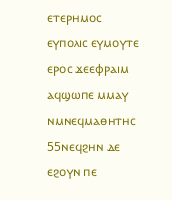ⲉⲧⲉⲣⲏⲙⲟⲥ ⲉⲩⲡⲟⲗⲓⲥ ⲉⲩⲙⲟⲩⲧⲉ ⲉⲣⲟⲥ ϫⲉⲉⲫⲣⲁⲓⲙ ⲁϥϣⲱⲡⲉ ⲙⲙⲁⲩ ⲛⲙⲛⲉϥⲙⲁⲑⲏⲧⲏⲥ 55ⲛⲉϥϩⲏⲛ ⲇⲉ ⲉϩⲟⲩⲛ ⲡⲉ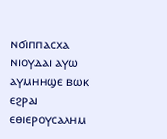ⲛϭⲓⲡⲡⲁⲥⲭⲁ ⲛⲓⲟⲩⲇⲁⲓ ⲁⲩⲱ ⲁⲩⲙⲏⲏϣⲉ ⲃⲱⲕ ⲉϩⲣⲁⲓ ⲉⲑⲓⲉⲣⲟⲩⲥⲁⲗⲏⲙ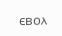ⲉⲃⲟⲗ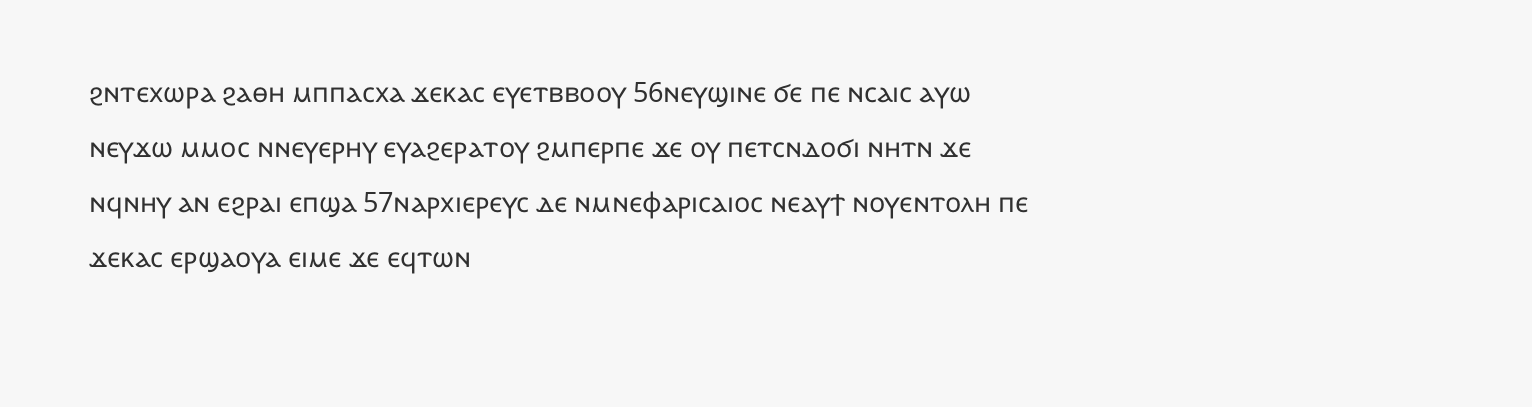ϩⲛⲧⲉⲭⲱⲣⲁ ϩⲁⲑⲏ ⲙⲡⲡⲁⲥⲭⲁ ϫⲉⲕⲁⲥ ⲉⲩⲉⲧⲃⲃⲟⲟⲩ 56ⲛⲉⲩϣⲓⲛⲉ ϭⲉ ⲡⲉ ⲛⲥⲁⲓⲥ ⲁⲩⲱ ⲛⲉⲩϫⲱ ⲙⲙⲟⲥ ⲛⲛⲉⲩⲉⲣⲏⲩ ⲉⲩⲁϩⲉⲣⲁⲧⲟⲩ ϩⲙⲡⲉⲣⲡⲉ ϫⲉ ⲟⲩ ⲡⲉⲧⲥⲛⲇⲟϭⲓ ⲛⲏⲧⲛ ϫⲉ ⲛϥⲛⲏⲩ ⲁⲛ ⲉϩⲣⲁⲓ ⲉⲡϣⲁ 57ⲛⲁⲣⲭⲓⲉⲣⲉⲩⲥ ⲇⲉ ⲛⲙⲛⲉⲫⲁⲣⲓⲥⲁⲓⲟⲥ ⲛⲉⲁⲩϯ ⲛⲟⲩⲉⲛⲧⲟⲗⲏ ⲡⲉ ϫⲉⲕⲁⲥ ⲉⲣϣⲁⲟⲩⲁ ⲉⲓⲙⲉ ϫⲉ ⲉϥⲧⲱⲛ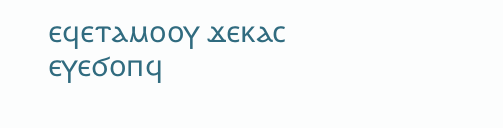ⲉϥⲉⲧⲁⲙⲟⲟⲩ ϫⲉⲕⲁⲥ ⲉⲩⲉϭⲟⲡϥ